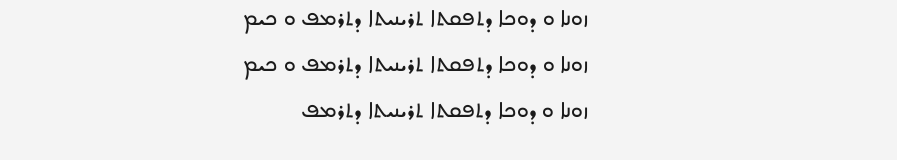ܙܘܢܐ ܘ ܕܘܟܐ ܕܬܦܩܬܐ ܬܪܝܢܝܬܐ ܕܬܪܡܦ ܘ ܟܝܡ
ܙܘܢܐ ܘ ܕܘܟܐ ܕܬܦܩܬܐ ܬܪܝܢܝܬܐ ܕܬܪܡܦ ܘ ܟܝܡ
ܙܘܢܐ ܘ ܕܘܟܐ ܕܬܦܩܬܐ ܬܪܝܢܝܬܐ ܕܬܪܡܦ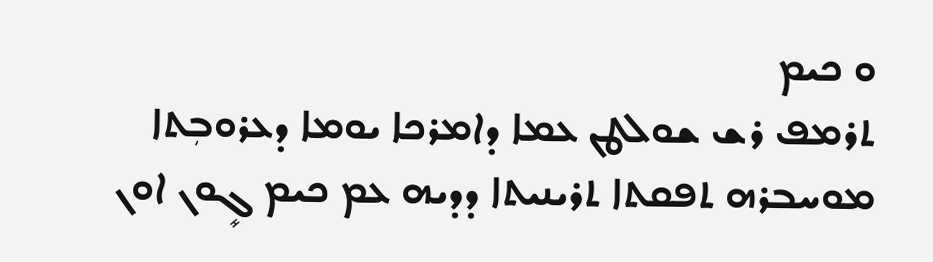ܘ ܟܝܡ
ܬܪܡܦ ܪܫ ܫܘܠܛܢ ܥܡܐ ܕܐܡܪܟܐ ܝܘܡܐ ܕܥܪܘܒܼܬܐ ܡܘܚܒܪܗ ܬܦܩܬܐ ܬܪܝܢܝܬܐ ܕܕܝܗ ܥܡ ܟܝܡ ܓܻܘܢ ܐܘܢ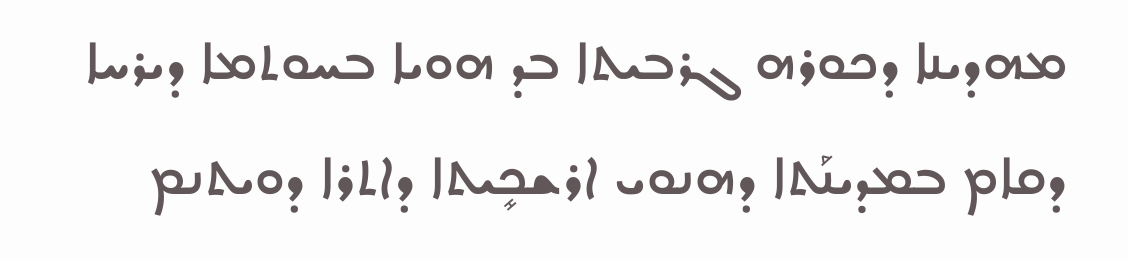ܡܗܕܝܢܐ ܕܟܘܪܗ ܓܪܒܝܬܐ ܒܕ ܗܘܝܐ ܒܚܘܬܡܐ ܕܝܪܚܐ ܕܩܐܡ ܒܡܕܝܢܰܬܐ ܕܗܢܘܝ ܐܪܫܟܻܝܬܐ ܕܐܬܪܐ ܕܘܝܬܢܡ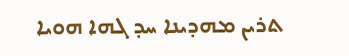ܬܪܝܢ ܡܗܕܝܢܐ ܚܕ ܓܗܐ ܗܘܝܐ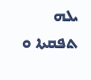ܝܠܗ ܬܦܩܬܐ ܘ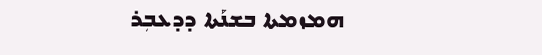ܗܡܙܡܬܐ ܒܫܢܰܬܐ ܕܕܥܒܼܪ